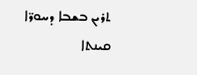ܬܪܝܢ ܒܫܒܐ ܕܚܘܪ̈ܐ
ܩܝܢܬܐ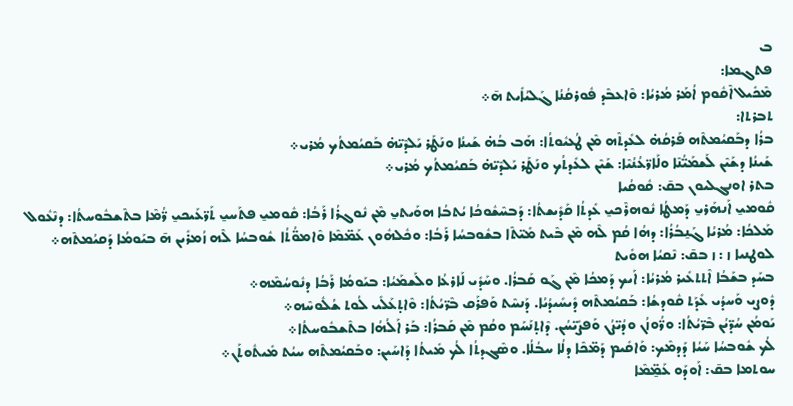ܒ
ܦܬܓܡܐ:
ܡܶܟܺܝܠ ܐܶܩܽܘܡ ܐܳܡܰܪ ܡܳܪܝܳܐ: ܘܶܐܥܒܶܕ ܦܽܘܪܩܳܢܳܐ ܓܰܠܝܳܐܺܝܬ ܗ̄܀
ܬܒܪܬ‌ܐ:
ܒܪܳܐ ܕܒܰܩܝܳܡܬܶܗ ܦܰܪܩܳܗ̇ ܠܥܺܕܬܶܗ ܡܶܢ ܛܳܥܝܽܘܬܳܐ: ܗܰܒ ܒܳܗ̇ ܫܰܝܢܳܐ ܘܢܰܛܰܪ ܝܰܠܕܶܝ̈ܗ̇ ܒܰܩܝܳܡܬܳܟ ܡܳܪܝ܀
ܫܰܝܢܳܐ ܕܫܰܝܶܢ ܠܰܫܡܰܝ̈ܳܢܶܐ ܘܠܰܐܪ̈ܥܳܢܳܝܶܐ: ܫܰܝܶܢ ܠܥܺܕܬܳܟ ܘܢܰܛܰܪ ܝܰܠܕܶܝ̈ܗ̇ ܒܰܩܝܳܡܬܳܟ ܡܳܪܝ܀
ܒܬܪ ܐܘܢܓܠܝܘܢ ܒܩ̄: ܩܽܘܩܳܝܐ
ܩܽܘܡܝ̱ ܐܰܢܗܰܪܝ̱ ܕܰܡܛܳܐ ܢܽܘܗܪܶܟܝ̱ ܥܺܕܬܳܐ ܩܰܕܺܝܫܬܳܐ: ܕܰܒܚܶܫܽܘܟܳܐ ܝܳܬܒܳܐ ܗܘܰܝܬܝ̱ ܡܶܢ ܢܽܘܓܪܳܐ ܪܰܒܳܐ: ܩܽܘܡܝ̱ ܦܬܰܚܝ̱ ܬܰܪ̈ܥܰܝܟܝ̱ ܪ̈ܳܡܶܐ ܒܬܶܫܒܽܘܚܬܳܐ: ܕܢܶܥܽܘܠ ܡܰܠܟܳܐ: ܡܳܪܝܳܐ ܓܰܢ̱ܒܳܪܳܐ: ܕܗܳܐ ܩܳܡ ܠܶܗ ܡܶܢ ܒܶܝܬ ܡܺܝ̈ܬܶܐ ܒܫܽܘܒܚܳܐ ܪܰܒܳܐ: ܘܟܽܠܗܽܘܢ ܥܰܡ̈ܡܶܐ ܘܶܐܡܘ̈ܳܬܳܐ ܫܽܘܒܚܳܐ ܠܶܗ ܙܳܡܪܺܝܢ ܗ̄ ܒܝܰܘܡܳܐ ܕܰܩܝܳܡܬܶܗ܀
ܠܘܛܢܝܐ ܙ : ܙ ܒܩ̄: ܢܶܩܝܳܐ ܗܘܺܝܬ
ܒܚܰܕ ܒܫܰܒܳܐ ܐܶܬܬܥܺܝܪ ܡܳܪܝܳܐ: ܐܰܝܟ ܕܰܡܟܳܐ ܡܶܢ ܓܰܘ ܩܰܒܪܳܐ. ܘܚܰܕܺܝ ܠܰܐܪܥܳܐ ܘܠܰܫܡܰܝܳܐ: ܒܝܰܘܡܳܐ ܪܰܒܳܐ ܕܢܽܘܚܳܡܶܗ܀
ܕܽܘܨܝ ܘܰܚܕܳܝ ܥܺܕܰܬ ܩܽܘܕܫܳܐ: ܒܰܩܝܳܡܬܶܗ ܕܺܝܚܺܝܕܳܝܳܐ. ܕܰܢܚܶܬ ܘܰܦܪܰܩ ܒܶܪ̈ܝܳܬܳܐ: ܘܶܐܬ̣ܥܰܠܺܝ ܠܳܘܬ ܫܳܠܽܘܚܶܗ܀
ܝܰܘܡܳܢ ܚܳܕ̈ܝܳܢ ܒܶܪ̈ܝܳܬܳܐ: ܘܪ̈ܳܘܙܳܢ ܘܕܳܝ̈ܨܳܢ ܘܰܦܨܺܝ̈ܚܳܢ. ܕܶܐܬ̣ܢܰܚܰܡ ܘܩܳܡ ܡܶܢ ܩܰܒܪܳܐ: ܒܰܪ ܐܰܠܳܗܳܐ ܒܬܶܫܒܽܘܚܬܳܐ܀
ܠܳܟ ܫܽܘܒܚܳܐ ܚܰܝܳܐ ܕܰܕܡܶܟ: ܘܰܐܩܺܝܡ ܕܰܡ̈ܟܶܐ ܕܠܳܐ ܚܒܳܠܳܐ. ܘܣܶܓܕܬܳܐ ܠܳܟ ܡܺܝܬܳܐ ܕܰܐܚܰܝܢ: ܘܒܰܩܝܳܡܬܶܗ ܚܝܳܬ ܡܺܝܬܽܘܬܰܢ܀
ܚܘܬܡܐ ܒܩ̄: ܐܰܘܕܰܘ ܥܰܡ̱̈ܡܶܐ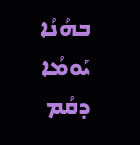ܒܗܳܢܳܐ ܝܰܘܡܳܐ ܕܩܳܡ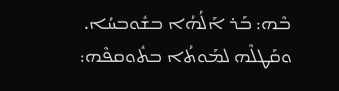ܒܶܗ: ܒܰܪ ܐܰܠܳܗܳܐ ܒܫܽܘܒܚܳܐ. ܘܩܰܛܠܶܗ ܠܡܰܘܬܳܐ ܒܬܽܘܩܦܶܗ: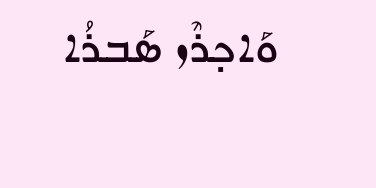ܘܰܐܟ̣ܪܶܙ ܣܰܒܪܳܐ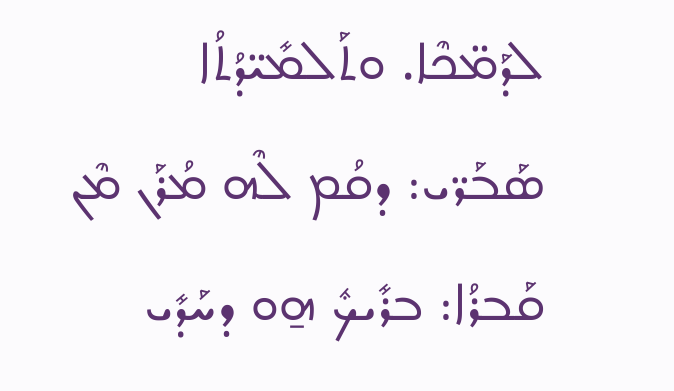ܠܕܰܡ̈ܟܶܐ. ܘܬܰܠܡܺܝ̈ܕܳܬܳܐ ܣܰܒܰܪ̈ܝ: ܕܩܳܡ ܠܶܗ ܡܳܪܰܢ ܡܶܢ ܩܰܒܪܳܐ: ܒܪܺܝܟܽ ܗ̱ܘ ܕܚܰܕܺܝ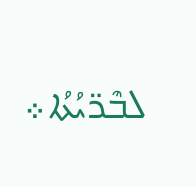ܠܒܶܪ̈ܝܳܬܳܐ܀